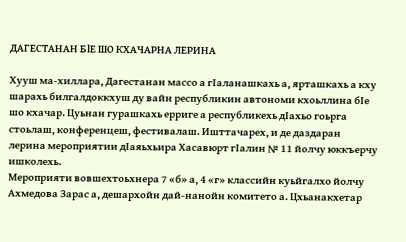ДАГЕСТАНАН БlЕ ШО КХАЧАРНА ЛЕРИНА

Хууш ма-хиллара, Дагестанан массо а гIаланашкахь а, ярташкахь а кху шарахь билгалдоккхуш ду вайн республикин автономи кхоьллина бIе шо кхачар. Цуьнан гурашкахь ерриге а республикехь дIахьо гоьрга стоьлаш, конференцеш, фестивалаш. Ишттачарех, и де даздаран лерина мероприятии дIаяьхьира Хасавюрт гIалин № 11 йолчу юккъерчу ишколехь.
Мероприяти вовшехтоьхнера 7 «б» а, 4 «г» классийн куьйгалхо йолчу Ахмедова Зарас а, дешархойн дай-нанойн комитето а. Цхьанакхетар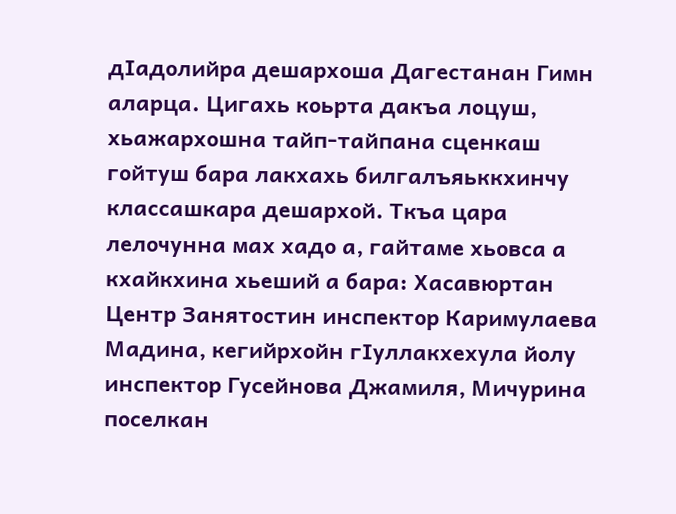дIадолийра дешархоша Дагестанан Гимн аларца. Цигахь коьрта дакъа лоцуш, хьажархошна тайп-тайпана сценкаш гойтуш бара лакхахь билгалъяьккхинчу классашкара дешархой. Ткъа цара лелочунна мах хадо а, гайтаме хьовса а кхайкхина хьеший а бара: Хасавюртан Центр Занятостин инспектор Каримулаева Мадина, кегийрхойн гIуллакхехула йолу инспектор Гусейнова Джамиля, Мичурина поселкан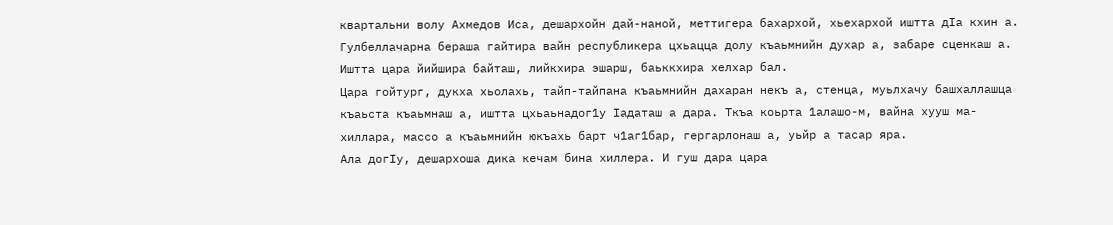квартальни волу Ахмедов Иса, дешархойн дай-наной, меттигера бахархой, хьехархой иштта дIа кхин а.
Гулбеллачарна бераша гайтира вайн республикера цхьацца долу къаьмнийн духар а, забаре сценкаш а. Иштта цара йийшира байташ, лийкхира эшарш, баьккхира хелхар бал.
Цара гойтург, дукха хьолахь, тайп-тайпана къаьмнийн дахаран некъ а, стенца, муьлхачу башхаллашца къаьста къаьмнаш а, иштта цхьаьнадог1у Iадаташ а дара. Ткъа коьрта 1алашо-м, вайна хууш ма-хиллара, массо а къаьмнийн юкъахь барт ч1аг1бар, гергарлонаш а, уьйр а тасар яра.
Ала догIу, дешархоша дика кечам бина хиллера. И гуш дара цара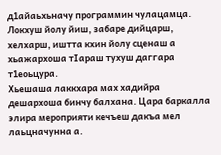д1айаьхьначу программин чулацамца. Локхуш йолу йиш, забаре дийцарш, хелхарш, иштта кхин йолу сценаш а хьажархоша тIараш тухуш даггара т1еоьцура.
Хьешаша лаккхара мах хадийра дешархоша бинчу балхана. Цара баркалла элира мероприяти кечъеш дакъа мел лаьцначунна а.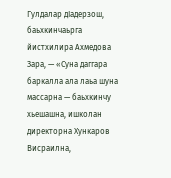Гулдалар дIадерзош, баьхкинчаьрга йистхилира Ахмедова Зара, — «Суна даггара баркалла ала лаьа шуна массарна — баьхкинчу хьешашна, ишколан директорна Хункаров Висраилна,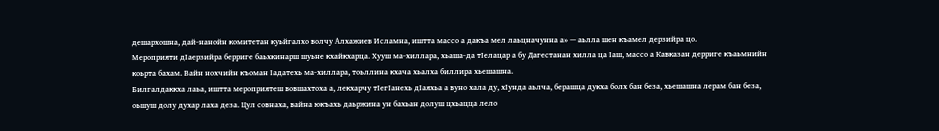дешархошна, дай-нанойн комитетан куьйгалхо волчу Алхажиев Исламна, иштта массо а дакъа мел лаьцначунна а» — аьлла шен къамел дерзийра цо.
Мероприяти дIаерзийра берриге баьхкинарш шуьне кхайкхарца. Хууш ма-хиллара, хьаша-да тIелацар а бу Дагестанан хилла ца Iаш, массо а Кавказан дерриге къаьмнийн коьрта бахам. Вайн нохчийн къоман Iадатехь ма-хиллара, тоьллина кхача хьалха биллира хьешашна.
Билгалдаккха лаьа, иштта мероприятеш вовшахтоха а, лекхарчу тIегIанехь дIаяхьа а вуно хала ду, хIунда аьлча, берашца дукха болх бан беза, хьешашна лерам бан беза, оьшуш долу духар лаха деза. Цул совнаха, вайна юкъахь даьржина ун бахьан долуш цхьацца лело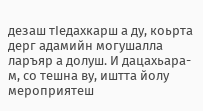дезаш тIедахкарш а ду, коьрта дерг адамийн могушалла ларъяр а долуш. И дацахьара-м, со тешна ву, иштта йолу мероприятеш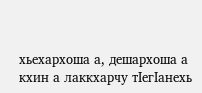хьехархоша а, дешархоша а кхин а лаккхарчу тIегIанехь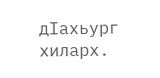дIахьург хиларх.